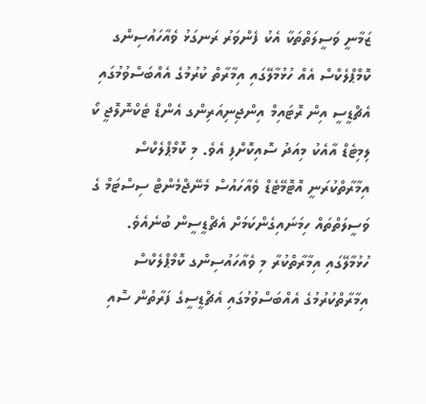ޒަމާނީ ވަސީލަތްތަކާ އެކު ފެންވަރު ރަނގަޅު ވެއާހައުސިންގ ކޮމްޕްލެކްސް އެއް ހުޅުމާލޭގައި އިމާރާތް ކުރުމުގެ އެއްބަސްވުމުގައި އެޗްޑީސީ އިން ރޮޓައިމް އިންޖިނިއަރިންގ އެންޑް ޓެކްނޮލޮޖީ ކޯ ލިމިޓެޑް އާއެކު މިއަދު ސޮއިކޮށްފި އެވެ. މި ކޮމްޕްލެކްސް އިމާރާތްކުރަނީ އޮޓޮމޭޓެޑް ވެއާހައުސް މެނޭޖްމެންޓް ސިސްޓަމް ގެ ވަސީލަތްތައް ހިމަނައިގެންކަމަށް އެޗްޑީސީން ބުނެއެވެ.
ހުޅުމާލޭގައި އިމާރާތްކުރާ މި ވެއާހައުސިންގ ކޮމްޕްލެކްސް އިމާރާތްކުރުމުގެ އެއްބަސްވުމުގައި އެޗްޑީސީގެ ފަރާތުން ސޮއި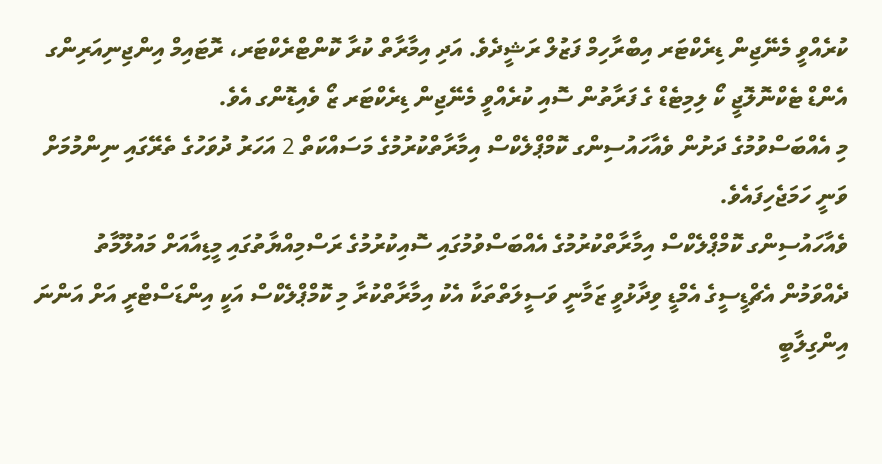ކުރެއްވީ މެނޭޖިން ޑިރެކްޓަރ އިބްރާހިމް ފަޒުލް ރަޝީދެވެ. އަދި އިމާރާތް ކުރާ ކޮންޓްރެކްޓަރ، ރޮޓައިމް އިންޖިނިއަރިންގ އެންޑް ޓެކްނޮލޮޖީ ކޯ ލިމިޓެޑް ގެ ފަރާތުން ސޮއި ކުރެއްވީ މެނޭޖިން ޑިރެކްޓަރ ޒޯ ވެއިޑޮންގ އެވެ.
މި އެއްބަސްވުމުގެ ދަށުން ވެއާހައުސިންގ ކޮމްޕްލެކްސް އިމާރާތްކުރުމުގެ މަސައްކަތް 2 އަހަރު ދުވަހުގެ ތެރޭގައި ނިންމުމަށް ވަނީ ހަމަޖެހިފައެވެ.
ވެއާހައުސިންގ ކޮމްޕްލެކްސް އިމާރާތްކުރުމުގެ އެއްބަސްވުމުގައި ސޮއިކުރުމުގެ ރަސްމިއްޔާތުގައި މީޑިއާއަށް މައުލޫމާތު ދެއްވަމުން އެޗްޑީސީގެ އެމްޑީ ވިދާޅުވީ ޒަމާނީ ވަސީލަތްތަކާ އެކު އިމާރާތްކުރާ މި ކޮމްޕްލެކްސް އަކީ އިންޑަސްޓްރީ އަށް އަންނަ އިންގިލާބީ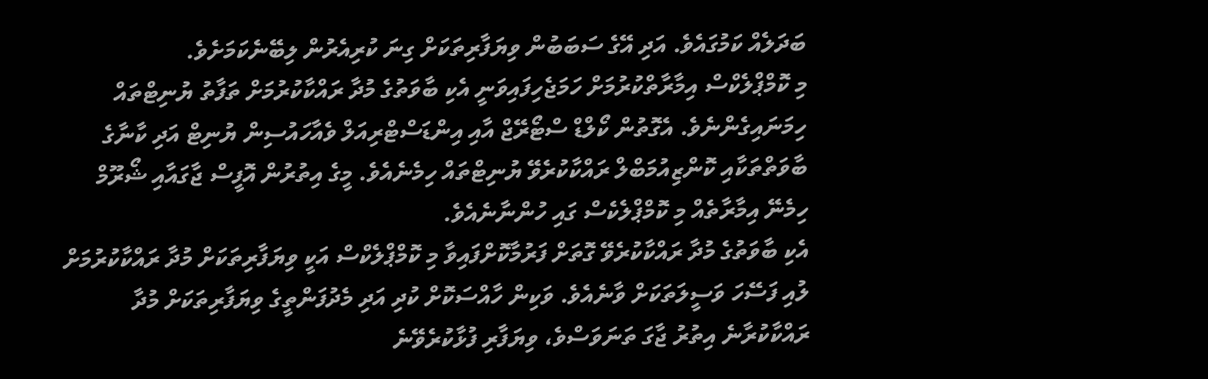ބަދަލެއް ކަމުގައެވެ. އަދި އޭގެ ސަބަބުން ވިޔަފާރިތަކަށް ގިނަ ކުރިއެރުން ލިބޭނެކަމަށެވެ.
މި ކޮމްޕްލެކްސް އިމާރާތްކުރުމަށް ހަމަޖެހިފައިވަނީ އެކި ބާވަތުގެ މުދާ ރައްކާކުރުމަށް ތަފާތު ޔުނިޓްތައް ހިމަނައިގެންނެވެ. އެގޮތުން ކޯލްޑް ސްޓޯރޭޖް އާއި އިންޑަސްޓްރިއަލް ވެއާހައުސިން ޔުނިޓް އަދި ކާނާގެ ބާވަތްތަކާއި ކޮންޒިއުމަބްލް ރައްކާކުރެވޭ ޔުނިޓްތައް ހިމެނެއެވެ. މީގެ އިތުރުން އޮފީސް ޖާގައާއި ޝޯރޫމް ހިމެނޭ އިމާރާތެއް މި ކޮމްޕްލެކެސް ގައި ހުންނާނެއެވެ.
އެކި ބާވަތުގެ މުދާ ރައްކާކުރެވޭ ގޮތަށް ފަރުމާކޮށްފައިވާ މި ކޮމްޕްލެކްސް އަކީ ވިޔަފާރިތަކަށް މުދާ ރައްކާކުރުމަށް ލުއި ފަސޭހަ ވަސީލަތަކަށް ވާނެއެވެ. ވަކިން ހާއްސަކޮށް ކުދި އަދި މެދުފަންތީގެ ވިޔަފާރިތަކަށް މުދާ ރައްކާކުރާނެ އިތުރު ޖާގަ ތަނަވަސްވެ، ވިޔަފާރި ފުޅާކުރެވޭނެ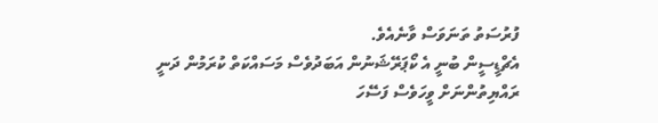ފުރުސަތު ތަނަވަސް ވާނެއެވެ.
އެޗްޑީސީން ބުނީ އެ ކޯޕަރޭޝަނުން އަބަދުވެސް މަސައްކަތް ކުރަމުން ދަނީ ރައްޔިތުންނަށް ވީހަވެސް ފަސޭހަ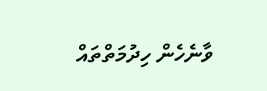ވާނެހެން ހިދުމަތްތައް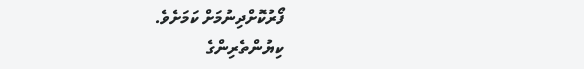ފޯރުކޮށްދިނުމަށް ކަމަށެވެ.
ކިޔުންތެރިންގެ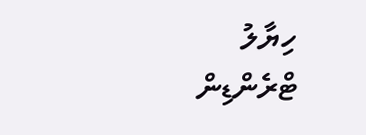ހިޔާލު
ޓްރެންޑިން